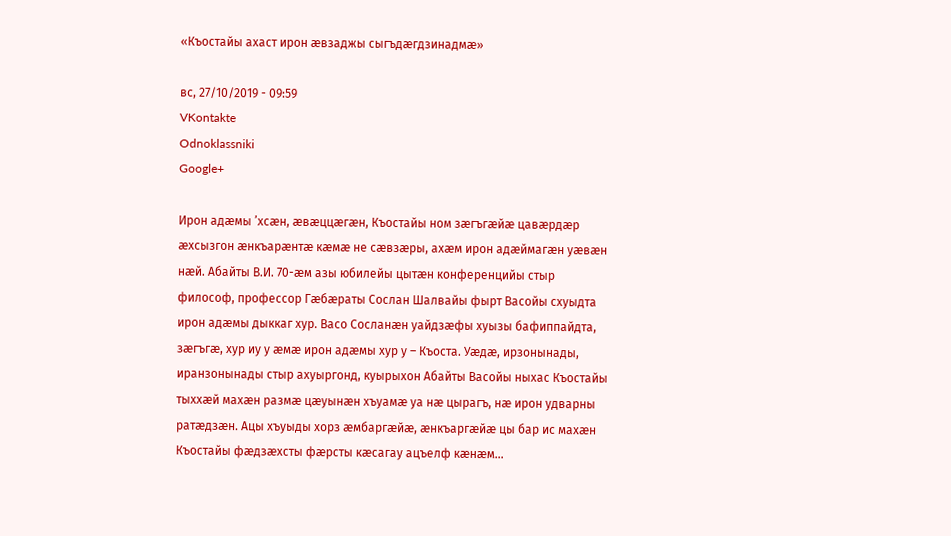«Къостайы ахаст ирон ӕвзаджы сыгъдӕгдзинадмӕ»

вс, 27/10/2019 - 09:59
VKontakte
Odnoklassniki
Google+

Ирон адӕмы ’хсӕн, ӕвӕццӕгӕн, Къостайы ном зӕгъгӕйӕ цавӕрдӕр ӕхсызгон ӕнкъарӕнтӕ кӕмӕ не сӕвзӕры, ахӕм ирон адӕймагӕн уӕвӕн нӕй. Абайты В.И. 70-ӕм азы юбилейы цытӕн конференцийы стыр философ, профессор Гӕбӕраты Сослан Шалвайы фырт Васойы схуыдта ирон адӕмы дыккаг хур. Васо Сосланӕн уайдзӕфы хуызы бафиппайдта, зӕгъгӕ, хур иу у ӕмӕ ирон адӕмы хур у – Къоста. Уӕдӕ, ирзонынады, иранзонынады стыр ахуыргонд, куырыхон Абайты Васойы ныхас Къостайы тыххӕй махӕн размӕ цӕуынӕн хъуамӕ уа нӕ цырагъ, нӕ ирон удварны ратӕдзӕн. Ацы хъуыды хорз ӕмбаргӕйӕ, ӕнкъаргӕйӕ цы бар ис махӕн Къостайы фӕдзӕхсты фӕрсты кӕсагау ацъелф кӕнӕм…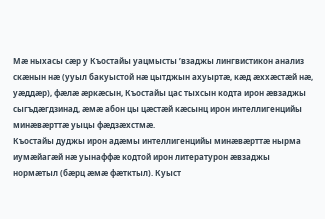Мӕ ныхасы сӕр у Къостайы уацмысты ’взаджы лингвистикон анализ скӕнын нӕ (ууыл бакуыстой нӕ цытджын ахуыртӕ, кӕд ӕххӕстӕй нӕ, уӕддӕр), фӕлӕ ӕркӕсын, Къостайы цас тыхсын кодта ирон ӕвзаджы сыгъдӕгдзинад, ӕмӕ абон цы цӕстӕй кӕсынц ирон интеллигенцийы минӕвӕрттӕ уыцы фӕдзӕхстмӕ.
Къостайы дуджы ирон адӕмы интеллигенцийы минӕвӕрттӕ нырма иумӕйагӕй нӕ уынаффӕ кодтой ирон литературон ӕвзаджы нормӕтыл (бӕрц ӕмӕ фӕтктыл). Куыст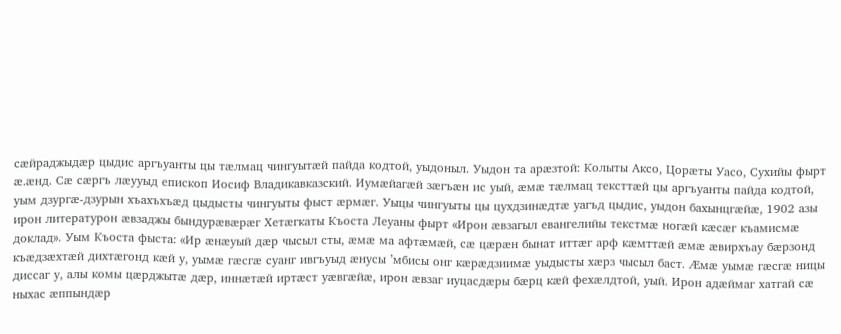сӕйраджыдӕр цыдис аргъуанты цы тӕлмац чингуытӕй пайда кодтой, уыдоныл. Уыдон та арӕзтой: Колыты Аксо, Цорӕты Уасо, Сухийы фырт ӕ.ӕнд. Сӕ сӕргъ лӕууыд епископ Иосиф Владикавказский. Иумӕйагӕй зӕгъӕн ис уый, ӕмӕ тӕлмац тексттӕй цы аргъуанты пайда кодтой, уым дзургӕ-дзурын хъахъхъӕд цыдысты чингуыты фыст ӕрмӕг. Уыцы чингуыты цы цухдзинӕдтӕ уагъд цыдис, уыдон бахынцгӕйӕ, 1902 азы ирон литературон ӕвзаджы бындурӕвӕрӕг Хетӕгкаты Къоста Леуаны фырт «Ирон ӕвзагыл евангелийы текстмӕ ногӕй кӕсӕг къамисмӕ доклад». Уым Къоста фыста: «Ир ӕнӕуый дӕр чысыл сты, ӕмӕ ма афтӕмӕй, сӕ цӕрӕн бынат иттӕг арф кӕмттӕй ӕмӕ ӕвирхъау бӕрзонд къӕдзӕхтӕй дихтӕгонд кӕй у, уымӕ гӕсгӕ суанг ивгъуыд ӕнусы ’мбисы онг кӕрӕдзиимӕ уыдысты хӕрз чысыл баст. Ӕмӕ уымӕ гӕсгӕ ницы диссаг у, алы комы цӕрджытӕ дӕр, иннӕтӕй иртӕст уӕвгӕйӕ, ирон ӕвзаг иуцасдӕры бӕрц кӕй фехӕлдтой, уый. Ирон адӕймаг хатгай сӕ ныхас ӕппындӕр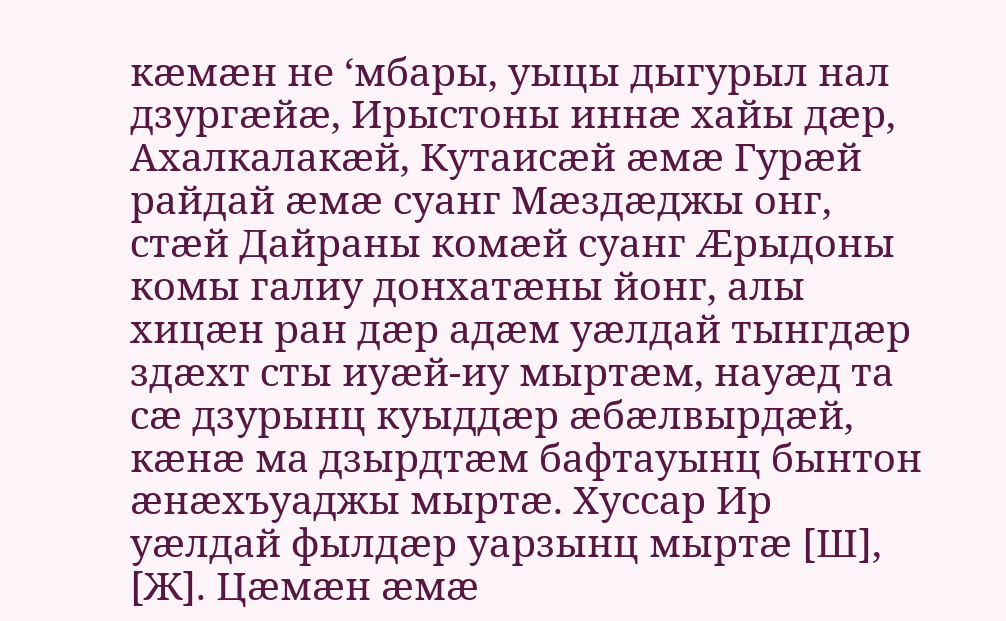кӕмӕн не ‘мбары, уыцы дыгурыл нал дзургӕйӕ, Ирыстоны иннӕ хайы дӕр, Ахалкалакӕй, Кутаисӕй ӕмӕ Гурӕй райдай ӕмӕ суанг Мӕздӕджы онг, стӕй Дайраны комӕй суанг Ӕрыдоны комы галиу донхатӕны йонг, алы хицӕн ран дӕр адӕм уӕлдай тынгдӕр здӕхт сты иуӕй-иу мыртӕм, науӕд та сӕ дзурынц куыддӕр ӕбӕлвырдӕй, кӕнӕ ма дзырдтӕм бафтауынц бынтон ӕнӕхъуаджы мыртӕ. Хуссар Ир уӕлдай фылдӕр уарзынц мыртӕ [Ш], [Ж]. Цӕмӕн ӕмӕ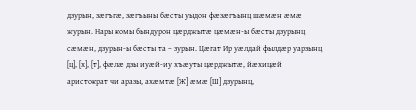дзурын, зӕгъгӕ, зӕгъыны бӕсты уыдон фӕзӕгъынц шӕмӕн ӕмӕ журын. Нары комы бындурон цӕрджытӕ цæмæн-ы бæсты дзурынц сæмæн, дзурын-ы бæсты та – зурын. Цæгат Ир уæлдай фылдæр уарзынц [ц], [х], [т], фæлæ дзы иуæй-иу хъæуты цæрджытæ, йӕхицӕй аристократ чи аразы, ахӕмтӕ [Ж] ӕмӕ [Ш] дзурынц,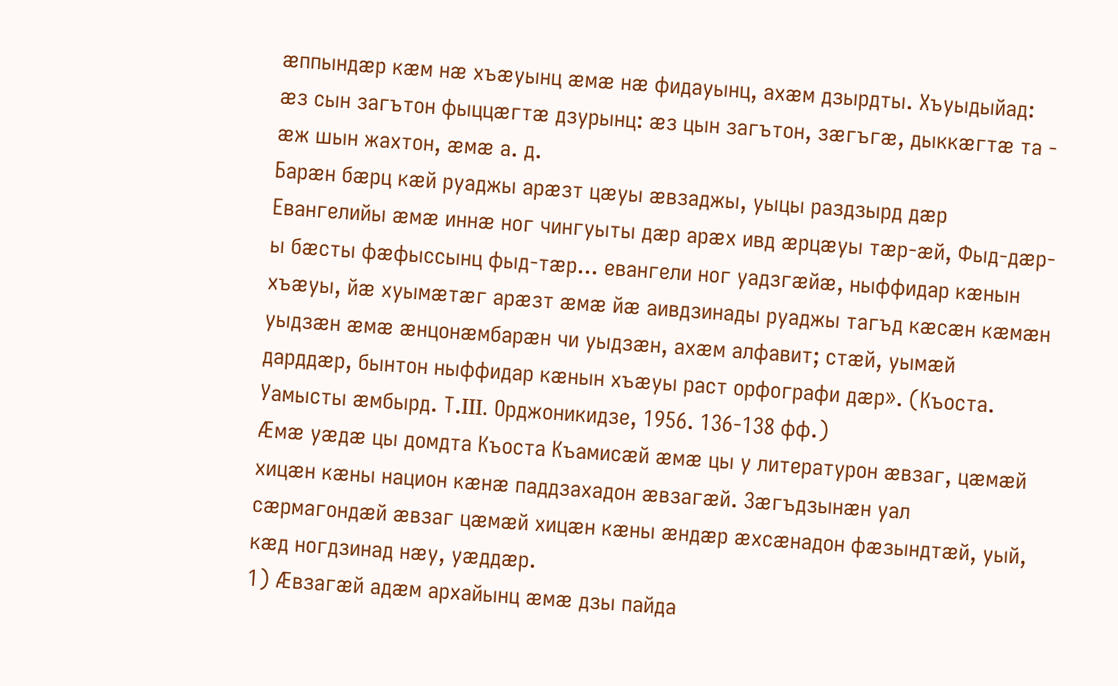ӕппындӕр кӕм нӕ хъӕуынц ӕмӕ нӕ фидауынц, ахӕм дзырдты. Хъуыдыйад: ӕз сын загътон фыццӕгтӕ дзурынц: æз цын загътон, зӕгъгӕ, дыккӕгтӕ та - ӕж шын жахтон, ӕмӕ а. д.
Барӕн бӕрц кӕй руаджы арӕзт цӕуы ӕвзаджы, уыцы раздзырд дӕр Евангелийы ӕмӕ иннӕ ног чингуыты дӕр арæх ивд ӕрцӕуы тӕр-ӕй, Фыд-дӕр-ы бӕсты фӕфыссынц фыд-тӕр... евангели ног уадзгӕйӕ, ныффидар кӕнын хъӕуы, йӕ хуымӕтӕг арӕзт ӕмӕ йӕ аивдзинады руаджы тагъд кӕсӕн кӕмӕн уыдзӕн ӕмӕ ӕнцонӕмбарӕн чи уыдзӕн, ахӕм алфавит; стӕй, уымӕй дарддӕр, бынтон ныффидар кӕнын хъӕуы раст орфографи дӕр». (Къоста. Уамысты ӕмбырд. Т.III. Орджоникидзе, 1956. 136-138 фф.)
Ӕмӕ уӕдӕ цы домдта Къоста Къамисӕй ӕмӕ цы у литературон ӕвзаг, цӕмӕй хицӕн кӕны национ кӕнӕ паддзахадон ӕвзагӕй. Зӕгъдзынӕн уал сӕрмагондӕй ӕвзаг цӕмӕй хицӕн кӕны ӕндӕр ӕхсӕнадон фӕзындтӕй, уый, кӕд ногдзинад нӕу, уӕддӕр.
1) Ӕвзагӕй адӕм архайынц ӕмӕ дзы пайда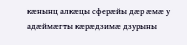кӕнынц алкӕцы сферӕйы дӕр ӕмӕ у адӕймӕгты кӕрӕдзимӕ дзурыны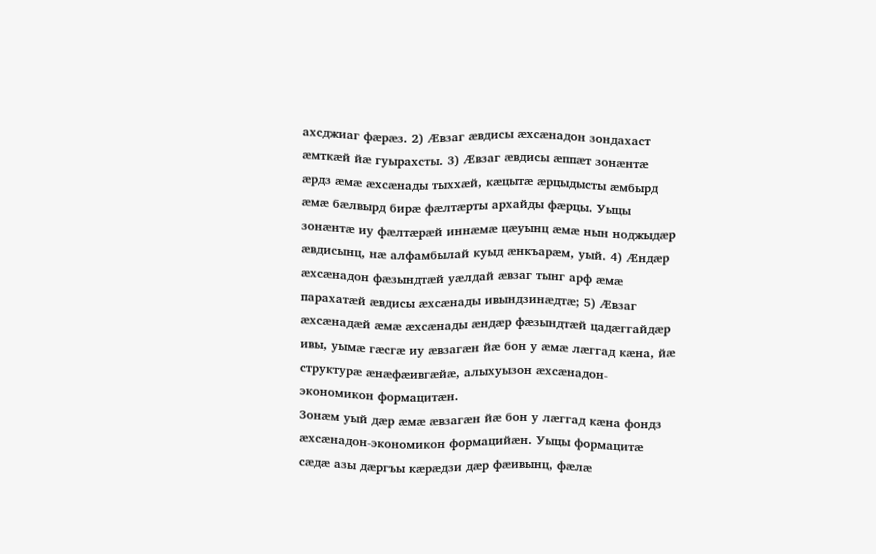ахсджиаг фӕрӕз. 2) Ӕвзаг ӕвдисы ӕхсӕнадон зондахаст ӕмткӕй йӕ гуырахсты. 3) Ӕвзаг ӕвдисы ӕппӕт зонӕнтӕ ӕрдз ӕмӕ ӕхсӕнады тыххӕй, кӕцытӕ ӕрцыдысты ӕмбырд ӕмӕ бӕлвырд бирӕ фӕлтӕрты архайды фӕрцы. Уыцы зонӕнтӕ иу фӕлтӕрӕй иннӕмӕ цӕуынц ӕмӕ нын ноджыдӕр ӕвдисынц, нӕ алфамбылай куыд ӕнкъарӕм, уый. 4) Ӕндӕр ӕхсӕнадон фӕзындтӕй уӕлдай ӕвзаг тынг арф ӕмӕ парахатӕй ӕвдисы ӕхсӕнады ивындзинӕдтӕ; 5) Ӕвзаг ӕхсӕнадӕй ӕмӕ ӕхсӕнады ӕндӕр фӕзындтӕй цадӕггайдӕр ивы, уымӕ гӕсгӕ иу ӕвзагӕн йӕ бон у ӕмӕ лӕггад кӕна, йӕ структурӕ ӕнӕфӕивгӕйӕ, алыхуызон ӕхсӕнадон-экономикон формацитӕн.
Зонӕм уый дӕр ӕмӕ ӕвзагӕн йӕ бон у лӕггад кӕна фондз ӕхсӕнадон-экономикон формацийӕн. Уыцы формацитӕ сӕдӕ азы дӕргъы кӕрӕдзи дӕр фӕивынц, фӕлӕ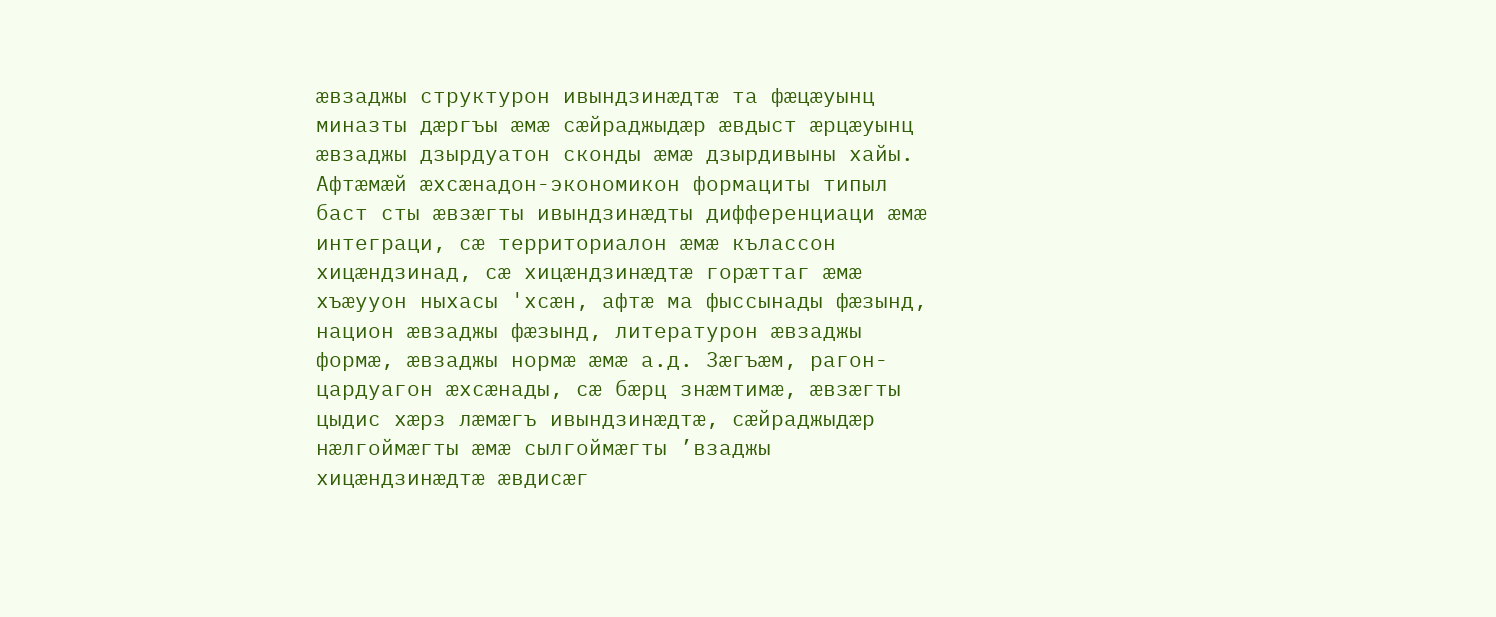ӕвзаджы структурон ивындзинӕдтӕ та фӕцӕуынц миназты дӕргъы ӕмӕ сӕйраджыдӕр ӕвдыст ӕрцӕуынц ӕвзаджы дзырдуатон сконды ӕмӕ дзырдивыны хайы.
Афтӕмӕй ӕхсӕнадон-экономикон формациты типыл баст сты ӕвзӕгты ивындзинӕдты дифференциаци ӕмӕ интеграци, сӕ территориалон ӕмӕ кълассон хицӕндзинад, сӕ хицӕндзинӕдтӕ горӕттаг ӕмӕ хъӕууон ныхасы 'хсӕн, афтӕ ма фыссынады фӕзынд, национ ӕвзаджы фӕзынд, литературон ӕвзаджы формӕ, ӕвзаджы нормӕ ӕмӕ а.д. 3ӕгъӕм, рагон-цардуагон ӕхсӕнады, сӕ бӕрц знӕмтимӕ, ӕвзӕгты цыдис хӕрз лӕмӕгъ ивындзинӕдтӕ, сӕйраджыдӕр нӕлгоймӕгты ӕмӕ сылгоймӕгты ’взаджы хицӕндзинӕдтӕ ӕвдисӕг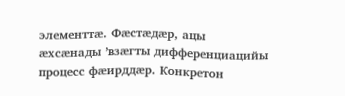элементтӕ. Фӕстӕдӕр, ацы ӕхсӕнады ’взӕгты дифференциацийы процесс фӕирддӕр. Конкретон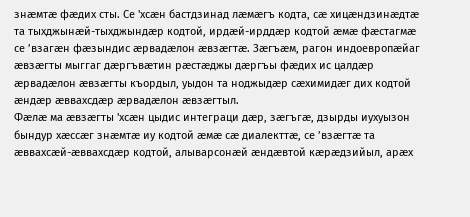знӕмтӕ фӕдих сты. Се 'хсӕн бастдзинад лӕмӕгъ кодта, сӕ хицӕндзинӕдтӕ та тыхджынӕй-тыхджындӕр кодтой, ирдӕй-ирддӕр кодтой ӕмӕ фӕстагмӕ се ’взагӕн фӕзындис ӕрвадӕлон ӕвзӕгтӕ. Зӕгъӕм, рагон индоевропӕйаг ӕвзӕгты мыггаг дӕргъвӕтин рӕстӕджы дӕргъы фӕдих ис цалдӕр ӕрвадӕлон ӕвзӕгты къордыл, уыдон та ноджыдӕр сӕхимидӕг дих кодтой ӕндӕр ӕввахсдӕр ӕрвадӕлон ӕвзӕгтыл.
Фӕлӕ ма ӕвзӕгты 'хсӕн цыдис интеграци дӕр, зӕгъгӕ, дзырды иухуызон бындур хӕссӕг знӕмтӕ иу кодтой ӕмӕ сӕ диалекттӕ, се ’взӕгтӕ та ӕввахсӕй-ӕввахсдӕр кодтой, алыварсонӕй ӕндӕвтой кӕрӕдзийыл, арӕх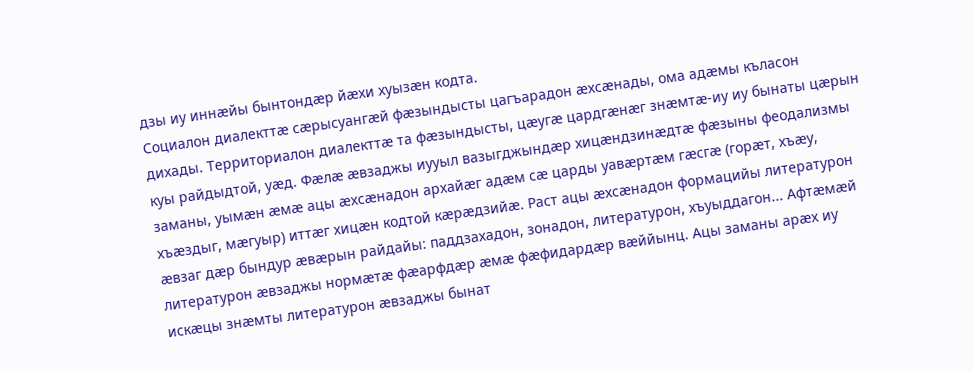дзы иу иннӕйы бынтондӕр йӕхи хуызӕн кодта.
Социалон диалекттӕ сӕрысуангӕй фӕзындысты цагъарадон ӕхсӕнады, ома адӕмы къласон дихады. Территориалон диалекттӕ та фӕзындысты, цӕугӕ цардгӕнӕг знӕмтӕ-иу иу бынаты цӕрын куы райдыдтой, уӕд. Фӕлӕ ӕвзаджы иууыл вазыгджындӕр хицӕндзинӕдтӕ фӕзыны феодализмы заманы, уымӕн ӕмӕ ацы ӕхсӕнадон архайӕг адӕм сӕ царды уавӕртӕм гӕсгӕ (горӕт, хъӕу, хъӕздыг, мӕгуыр) иттӕг хицӕн кодтой кӕрӕдзийӕ. Раст ацы ӕхсӕнадон формацийы литературон ӕвзаг дӕр бындур ӕвӕрын райдайы: паддзахадон, зонадон, литературон, хъуыддагон... Афтӕмӕй литературон ӕвзаджы нормӕтӕ фӕарфдӕр ӕмӕ фӕфидардӕр вӕййынц. Ацы заманы арӕх иу искӕцы знӕмты литературон ӕвзаджы бынат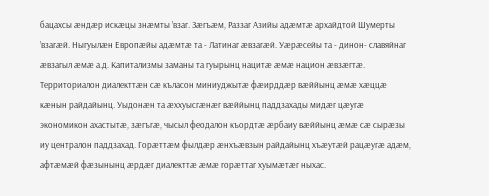бацахсы ӕндӕр искӕцы знӕмты ’взаг. Зӕгъӕм, Раззаг Азийы адӕмтӕ архайдтой Шумерты ’взагӕй. Ныгуылӕн Европӕйы адӕмтӕ та - Латинаг ӕвзагӕй. Уӕрӕсейы та - динон- славяйнаг ӕвзагыл ӕмӕ а.д. Капитализмы заманы та гуырынц нацитӕ ӕмӕ национ ӕвзӕгтӕ. Территориалон диалекттӕн сӕ къласон миниуджытӕ фӕирддӕр вӕййынц ӕмӕ хӕццӕ кӕнын райдайынц. Уыдонӕн та ӕххуысгӕнӕг вӕййынц паддзахады мидӕг цӕугӕ экономикон ахастытӕ, зӕгъгӕ, чысыл феодалон къордтӕ ӕрбаиу вӕййынц ӕмӕ сӕ сырӕзы иу централон паддзахад. Горӕттӕм фылдӕр ӕнхъӕвзын райдайынц хъӕутӕй рацӕугӕ адӕм, афтӕмӕй фӕзынынц ӕрдӕг диалекттӕ ӕмӕ горӕттаг хуымӕтӕг ныхас.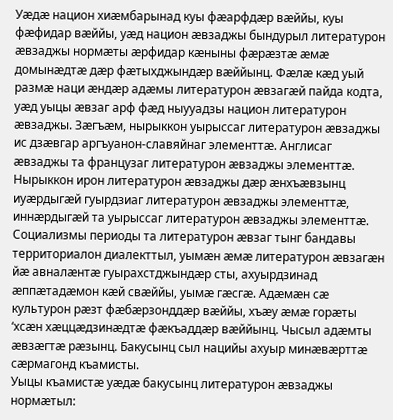Уӕдӕ национ хиӕмбарынад куы фӕарфдӕр вӕййы, куы фӕфидар вӕййы, уӕд национ ӕвзаджы бындурыл литературон ӕвзаджы нормӕты ӕрфидар кӕныны фӕрӕзтӕ ӕмӕ домынӕдтӕ дӕр фӕтыхджындӕр вӕййынц. Фӕлӕ кӕд уый размӕ наци ӕндӕр адӕмы литературон ӕвзагӕй пайда кодта, уӕд уыцы ӕвзаг арф фӕд ныууадзы национ литературон ӕвзаджы. Зӕгъӕм, нырыккон уырыссаг литературон ӕвзаджы ис дзӕвгар аргъуанон-славяйнаг элементтӕ. Англисаг ӕвзаджы та французаг литературон ӕвзаджы элементтӕ. Нырыккон ирон литературон ӕвзаджы дӕр ӕнхъӕвзынц иуӕрдыгӕй гуырдзиаг литературон ӕвзаджы элементтӕ, иннӕрдыгӕй та уырыссаг литературон ӕвзаджы элементтӕ.
Социализмы периоды та литературон ӕвзаг тынг бандавы территориалон диалекттыл, уымӕн ӕмӕ литературон ӕвзагӕн йӕ авналӕнтӕ гуырахстджындӕр сты, ахуырдзинад ӕппӕтадӕмон кӕй свӕййы, уымӕ гӕсгӕ. Адӕмӕн сӕ культурон рӕзт фӕбӕрзонддӕр вӕййы, хъӕу ӕмӕ горӕты ‘хсӕн хӕццӕдзинӕдтӕ фӕкъаддӕр вӕййынц. Чысыл адӕмты ӕвзӕгтӕ рӕзынц. Бакусынц сыл нацийы ахуыр минӕвӕрттӕ сӕрмагонд къамисты.
Уыцы къамистӕ уӕдӕ бакусынц литературон ӕвзаджы нормӕтыл: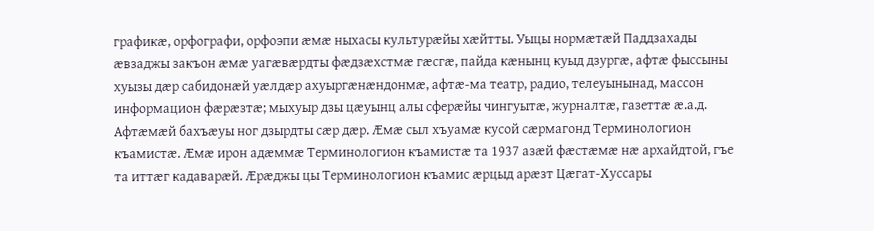графикӕ, орфографи, орфоэпи ӕмӕ ныхасы культурӕйы хӕйтты. Уыцы нормӕтӕй Паддзахады ӕвзаджы закъон ӕмӕ уагӕвӕрдты фӕдзӕхстмӕ гӕсгӕ, пайда кӕнынц куыд дзургӕ, афтӕ фыссыны хуызы дӕр сабидонӕй уӕлдӕр ахуыргӕнӕндонмӕ, афтӕ-ма театр, радио, телеуынынад, массон информацион фӕрӕзтӕ; мыхуыр дзы цӕуынц алы сферӕйы чингуытӕ, журналтӕ, газеттӕ ӕ.а.д. Афтӕмӕй бахъӕуы ног дзырдты сӕр дӕр. Ӕмӕ сыл хъуамӕ кусой сӕрмагонд Терминологион къамистӕ. Ӕмӕ ирон адӕммӕ Терминологион къамистӕ та 1937 азӕй фӕстӕмӕ нӕ архайдтой, гъе та иттӕг кадаварӕй. Ӕрӕджы цы Терминологион къамис ӕрцыд арӕзт Цӕгат-Хуссары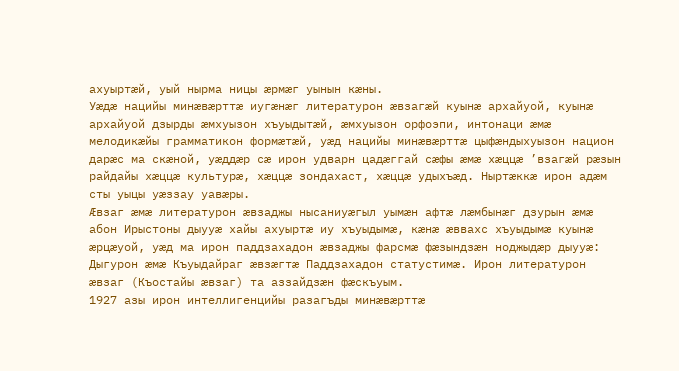ахуыртӕй, уый нырма ницы ӕрмӕг уынын кӕны.
Уӕдӕ нацийы минӕвӕрттӕ иугӕнӕг литературон ӕвзагӕй куынӕ архайуой, куынӕ архайуой дзырды ӕмхуызон хъуыдытӕй, ӕмхуызон орфоэпи, интонаци ӕмӕ мелодикӕйы грамматикон формӕтӕй, уӕд нацийы минӕвӕрттӕ цыфӕндыхуызон национ дарӕс ма скӕной, уӕддӕр сӕ ирон удварн цадӕггай сӕфы ӕмӕ хӕццӕ ’взагӕй рӕзын райдайы хӕццӕ культурӕ, хӕццӕ зондахаст, хӕццӕ удыхъӕд. Ныртӕккӕ ирон адӕм сты уыцы уӕззау уавӕры.
Ӕвзаг ӕмӕ литературон ӕвзаджы нысаниуӕгыл уымӕн афтӕ лӕмбынӕг дзурын ӕмӕ абон Ирыстоны дыууӕ хайы ахуыртӕ иу хъуыдымӕ, кӕнӕ ӕввахс хъуыдымӕ куынӕ ӕрцӕуой, уӕд ма ирон паддзахадон ӕвзаджы фарсмӕ фӕзындзӕн ноджыдӕр дыууӕ: Дыгурон ӕмӕ Къуыдайраг ӕвзӕгтӕ Паддзахадон статустимӕ. Ирон литературон ӕвзаг (Къостайы ӕвзаг) та аззайдзӕн фӕскъуым.
1927 азы ирон интеллигенцийы разагъды минӕвӕрттӕ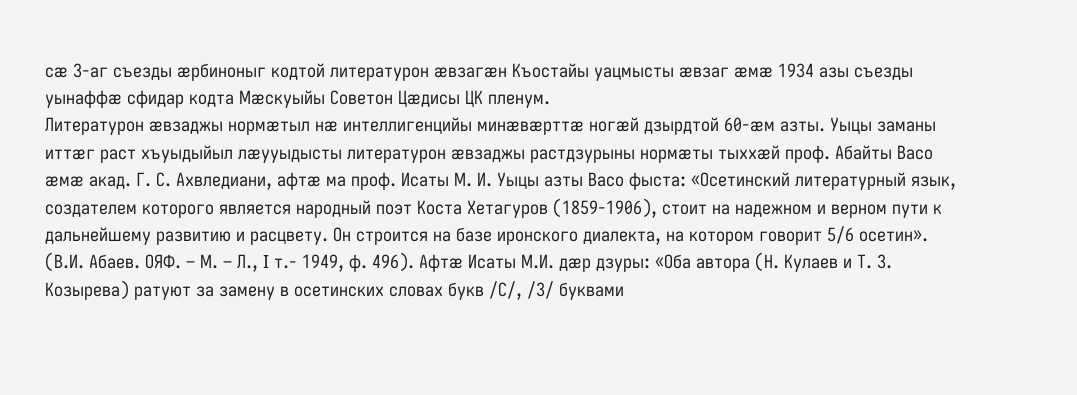сӕ 3-аг съезды ӕрбиноныг кодтой литературон ӕвзагӕн Къостайы уацмысты ӕвзаг ӕмӕ 1934 азы съезды уынаффӕ сфидар кодта Мӕскуыйы Советон Цӕдисы ЦК пленум.
Литературон ӕвзаджы нормӕтыл нӕ интеллигенцийы минӕвӕрттӕ ногӕй дзырдтой 60-ӕм азты. Уыцы заманы иттӕг раст хъуыдыйыл лӕууыдысты литературон ӕвзаджы растдзурыны нормӕты тыххæй проф. Абайты Васо ӕмӕ акад. Г. С. Ахвледиани, афтӕ ма проф. Исаты М. И. Уыцы азты Васо фыста: «Осетинский литературный язык, создателем которого является народный поэт Коста Хетагуров (1859-1906), стоит на надежном и верном пути к дальнейшему развитию и расцвету. Он строится на базе иронского диалекта, на котором говорит 5/6 осетин». (В.И. Абаев. ОЯФ. – М. – Л., I т.- 1949, ф. 496). Афтӕ Исаты М.И. дӕр дзуры: «Оба автора (Н. Кулаев и Т. 3. Козырева) ратуют за замену в осетинских словах букв /С/, /3/ буквами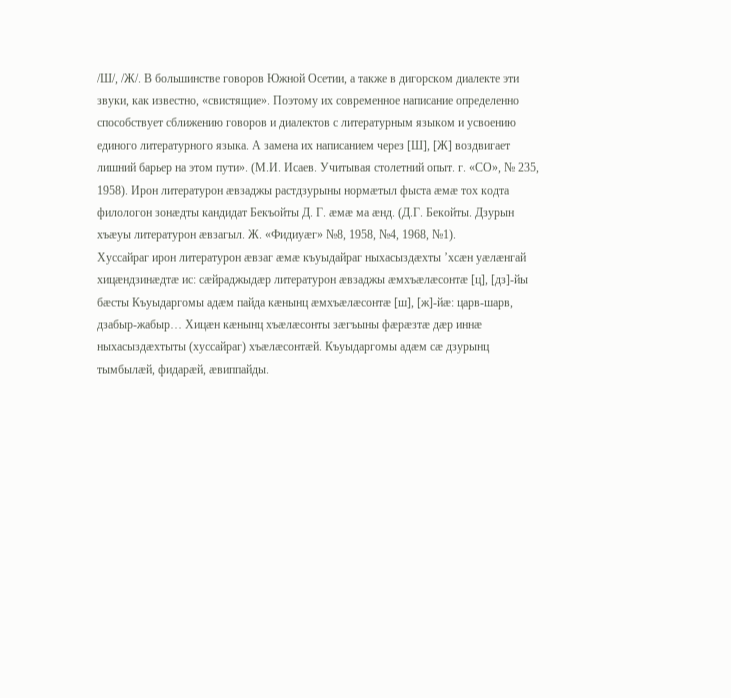/Ш/, /Ж/. В большинстве говоров Южной Осетии, а также в дигорском диалекте эти звуки, как известно, «свистящие». Поэтому их современное написание определенно способствует сближению говоров и диалектов с литературным языком и усвоению единого литературного языка. А замена их написанием через [Ш], [Ж] воздвигает лишний барьер на этом пути». (М.И. Исаев. Учитывая столетний опыт. г. «СО», № 235, 1958). Ирон литературон ӕвзаджы растдзурыны нормӕтыл фыста ӕмӕ тох кодта филологон зонӕдты кандидат Бекъойты Д. Г. ӕмӕ ма ӕнд. (Д.Г. Бекойты. Дзурын хъӕуы литературон ӕвзагыл. Ж. «Фидиуӕг» №8, 1958, №4, 1968, №1).
Хуссайраг ирон литературон ӕвзаг ӕмӕ къуыдайраг ныхасыздӕхты ’хсӕн уӕлӕнгай хицӕндзинӕдтӕ ис: сӕйраджыдӕр литературон ӕвзаджы ӕмхъӕлӕсонтӕ [ц], [дз]-йы бӕсты Къуыдаргомы адӕм пайда кӕнынц ӕмхъӕлӕсонтӕ [ш], [ж]-йӕ: царв-шарв, дзабыр-жабыр… Хицӕн кӕнынц хъӕлӕсонты зӕгъыны фӕрӕзтӕ дӕр иннӕ ныхасыздӕхтыты (хуссайраг) хъӕлӕсонтӕй. Къуыдаргомы адӕм сӕ дзурынц тымбылӕй, фидарӕй, ӕвиппайды.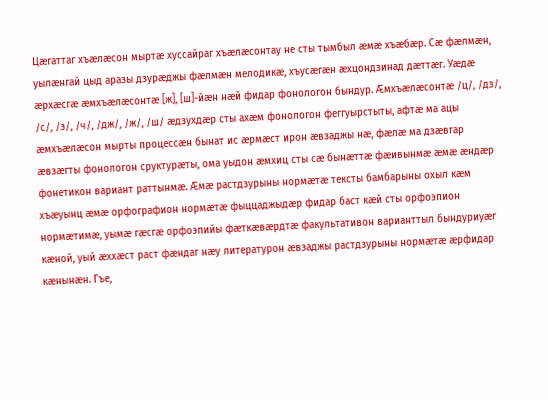Цӕгаттаг хъӕлӕсон мыртӕ хуссайраг хъӕлӕсонтау не сты тымбыл ӕмӕ хъӕбӕр. Сӕ фӕлмӕн, уылӕнгай цыд аразы дзурӕджы фӕлмӕн мелодикӕ, хъусӕгӕн ӕхцондзинад дӕттӕг. Уӕдӕ ӕрхӕсгӕ ӕмхъӕлӕсонтӕ [ж], [ш]-йӕн нӕй фидар фонологон бындур. Ӕмхъӕлӕсонтӕ /ц/, /дз/, /с/, /з/, /ч/, /дж/, /ж/, /ш/ ӕдзухдӕр сты ахӕм фонологон феггуырстыты, афтӕ ма ацы ӕмхъӕлӕсон мырты процессӕн бынат ис ӕрмӕст ирон ӕвзаджы нӕ, фӕлӕ ма дзӕвгар ӕвзӕгты фонологон сруктурӕты, ома уыдон ӕмхиц сты сӕ бынӕттӕ фӕивынмӕ ӕмӕ ӕндӕр фонетикон вариант раттынмӕ. Ӕмӕ растдзурыны нормӕтӕ тексты бамбарыны охыл кӕм хъӕуынц ӕмӕ орфографион нормӕтӕ фыццаджыдӕр фидар баст кӕй сты орфоэпион нормӕтимӕ, уымӕ гӕсгӕ орфоэпийы фӕткӕвӕрдтӕ факультативон варианттыл бындуриуӕг кӕной, уый ӕххӕст раст фӕндаг нӕу литературон ӕвзаджы растдзурыны нормӕтӕ ӕрфидар кӕнынӕн. Гъе,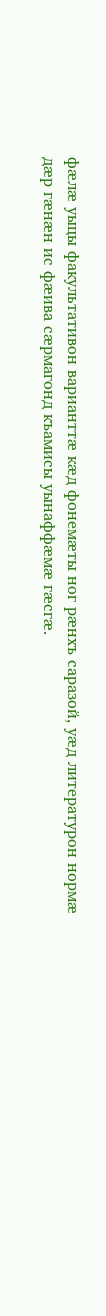фӕлӕ уыцы факультативон варианттӕ кӕд фонемӕты ног рӕнхъ саразой, уӕд литературон нормӕ дӕр гӕнӕн ис фӕива сӕрмагонд къамисы уынаффӕмӕ гӕсгӕ.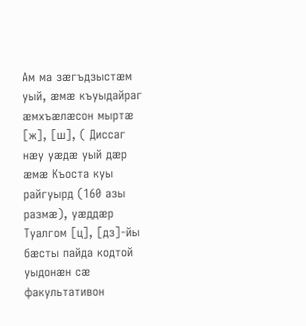Ам ма зӕгъдзыстӕм уый, ӕмӕ къуыдайраг ӕмхъӕлӕсон мыртӕ [ж], [ш], ( Диссаг нӕу уӕдӕ уый дӕр ӕмӕ Къоста куы райгуырд (160 азы размӕ), уӕддӕр Туалгом [ц], [дз]-йы бӕсты пайда кодтой уыдонӕн сӕ факультативон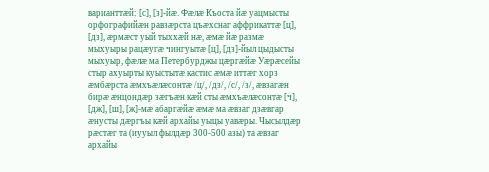варианттӕй: [с], [з]-йӕ. Фӕлӕ Къоста йӕ уацмысты орфографийӕн равзӕрста цъӕхснаг аффрикаттӕ [ц], [дз], ӕрмӕст уый тыххӕй нӕ, ӕмӕ йӕ размӕ мыхуыры рацӕугӕ чингуытӕ [ц], [дз]-йыл цыдысты мыхуыр, фӕлӕ ма Петербурджы цӕргӕйӕ Уӕрӕсейы стыр ахуырты куыстытӕ кастис ӕмӕ иттӕг хорз ӕмбӕрста ӕмхъӕлӕсонтӕ /ц/, /дз/, /с/, /з/, ӕвзагӕн бирӕ ӕнцондӕр зӕгъӕн кӕй сты ӕмхъӕлӕсонтӕ [ч], [дж], [ш], [ж]-мӕ абаргӕйӕ ӕмӕ ма ӕвзаг дзӕвгар ӕнусты дӕргъы кӕй архайы уыцы уавӕры. Чысылдӕр рӕстӕг та (иууыл фылдӕр 300-500 азы) та ӕвзаг архайы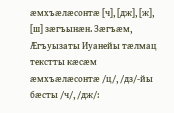ӕмхъӕлӕсонтӕ [ч], [дж], [ж], [ш] зӕгъынӕн. Зӕгъӕм, Ӕгъуызаты Иуанейы тӕлмац текстты кӕсӕм ӕмхъӕлӕсонтӕ /ц/, /дз/-йы бӕсты /ч/, /дж/: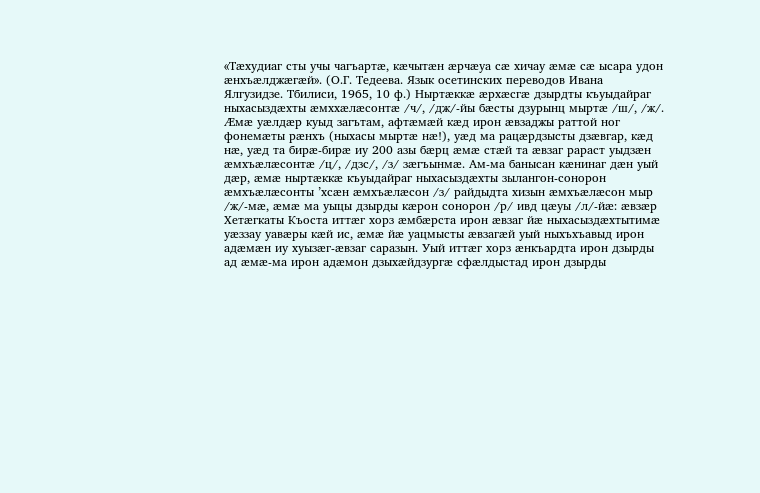«Тӕхудиаг сты учы чагъартӕ, кӕчытӕн ӕрчӕуа сӕ хичау ӕмӕ сӕ ысара удон ӕнхъӕлджӕгӕй». (О.Г. Тедеева. Язык осетинских переводов Ивана Ялгузидзе. Тбилиси, 1965, 10 ф.) Ныртӕккӕ ӕрхӕсгӕ дзырдты къуыдайраг ныхасыздӕхты ӕмххӕлӕсонтӕ /ч/, /дж/-йы бӕсты дзурынц мыртӕ /ш/, /ж/. Ӕмӕ уӕлдӕр куыд загътам, афтӕмӕй кӕд ирон ӕвзаджы раттой ног фонемӕты рӕнхъ (ныхасы мыртӕ нӕ!), уӕд ма рацӕрдзысты дзӕвгар, кӕд нӕ, уӕд та бирӕ-бирӕ иу 200 азы бӕрц ӕмӕ стӕй та ӕвзаг рараст уыдзӕн ӕмхъӕлӕсонтӕ /ц/, /дзс/, /з/ зӕгъынмӕ. Ам-ма банысан кӕнинаг дӕн уый дӕр, ӕмӕ ныртӕккӕ къуыдайраг ныхасыздӕхты зылангон-сонорон ӕмхъӕлӕсонты ’хсӕн ӕмхъӕлӕсон /з/ райдыдта хизын ӕмхъӕлӕсон мыр /ж/-мӕ, ӕмӕ ма уыцы дзырды кӕрон сонорон /р/ ивд цӕуы /л/-йӕ: ӕвзӕр Хетӕгкаты Къоста иттӕг хорз ӕмбӕрста ирон ӕвзаг йӕ ныхасыздӕхтытимӕ уӕззау уавӕры кӕй ис, ӕмӕ йӕ уацмысты ӕвзагӕй уый ныхъхъавыд ирон адӕмӕн иу хуызӕг-ӕвзаг саразын. Уый иттӕг хорз ӕнкъардта ирон дзырды ад ӕмӕ-ма ирон адӕмон дзыхӕйдзургӕ сфӕлдыстад ирон дзырды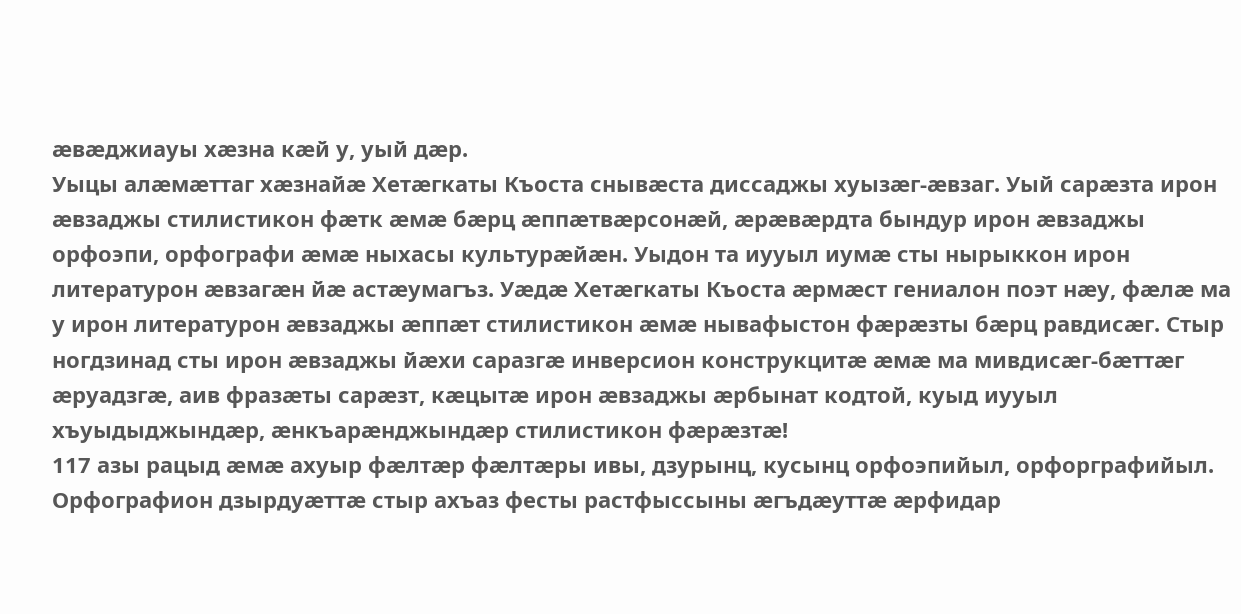ӕвӕджиауы хӕзна кӕй у, уый дӕр.
Уыцы алӕмӕттаг хӕзнайӕ Хетӕгкаты Къоста снывӕста диссаджы хуызӕг-ӕвзаг. Уый сарӕзта ирон ӕвзаджы стилистикон фӕтк ӕмӕ бӕрц ӕппӕтвӕрсонӕй, ӕрӕвӕрдта бындур ирон ӕвзаджы орфоэпи, орфографи ӕмӕ ныхасы культурӕйӕн. Уыдон та иууыл иумӕ сты нырыккон ирон литературон ӕвзагӕн йӕ астӕумагъз. Уӕдӕ Хетӕгкаты Къоста ӕрмӕст гениалон поэт нӕу, фӕлӕ ма у ирон литературон ӕвзаджы ӕппӕт стилистикон ӕмӕ нывафыстон фӕрӕзты бӕрц равдисӕг. Стыр ногдзинад сты ирон ӕвзаджы йӕхи саразгӕ инверсион конструкцитӕ ӕмӕ ма мивдисӕг-бӕттӕг ӕруадзгӕ, аив фразӕты сарӕзт, кӕцытӕ ирон ӕвзаджы ӕрбынат кодтой, куыд иууыл хъуыдыджындӕр, ӕнкъарӕнджындӕр стилистикон фӕрӕзтӕ!
117 азы рацыд ӕмӕ ахуыр фӕлтӕр фӕлтӕры ивы, дзурынц, кусынц орфоэпийыл, орфорграфийыл. Орфографион дзырдуӕттӕ стыр ахъаз фесты растфыссыны ӕгъдӕуттӕ ӕрфидар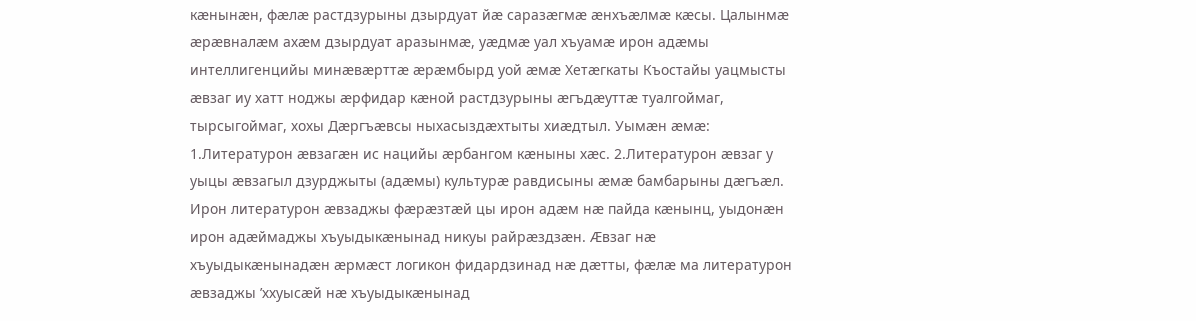кӕнынӕн, фӕлӕ растдзурыны дзырдуат йӕ саразӕгмӕ ӕнхъӕлмӕ кӕсы. Цалынмӕ ӕрӕвналӕм ахӕм дзырдуат аразынмӕ, уӕдмӕ уал хъуамӕ ирон адӕмы интеллигенцийы минӕвӕрттӕ ӕрӕмбырд уой ӕмӕ Хетӕгкаты Къостайы уацмысты ӕвзаг иу хатт ноджы ӕрфидар кӕной растдзурыны ӕгъдӕуттӕ туалгоймаг, тырсыгоймаг, хохы Дӕргъӕвсы ныхасыздӕхтыты хиӕдтыл. Уымӕн ӕмӕ: 1.Литературон ӕвзагӕн ис нацийы ӕрбангом кӕныны хӕс. 2.Литературон ӕвзаг у уыцы ӕвзагыл дзурджыты (адӕмы) культурӕ равдисыны ӕмӕ бамбарыны дӕгъӕл. Ирон литературон ӕвзаджы фӕрӕзтӕй цы ирон адӕм нӕ пайда кӕнынц, уыдонӕн ирон адӕймаджы хъуыдыкӕнынад никуы райрӕздзӕн. Ӕвзаг нӕ хъуыдыкӕнынадӕн ӕрмӕст логикон фидардзинад нӕ дӕтты, фӕлӕ ма литературон ӕвзаджы ’ххуысӕй нӕ хъуыдыкӕнынад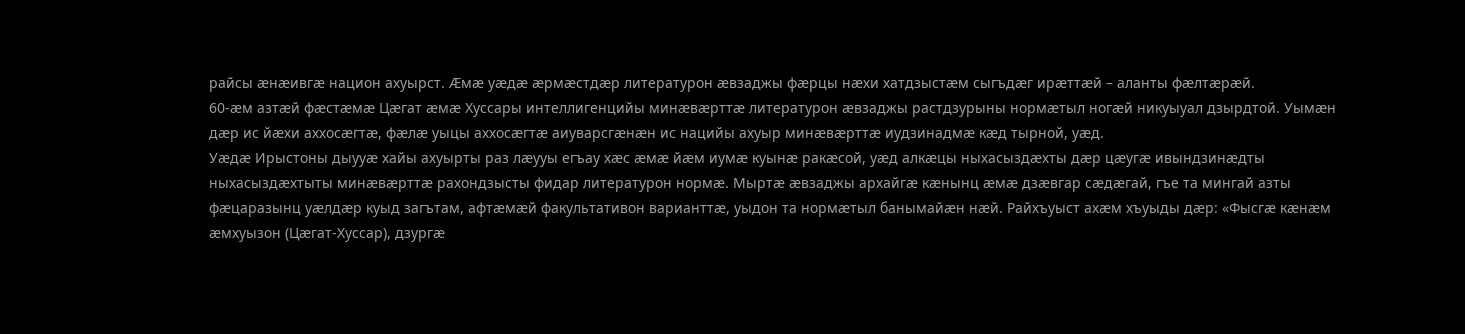райсы ӕнӕивгӕ национ ахуырст. Ӕмӕ уӕдӕ ӕрмӕстдӕр литературон ӕвзаджы фӕрцы нӕхи хатдзыстӕм сыгъдӕг ирӕттӕй – аланты фӕлтӕрӕй.
60-ӕм азтӕй фӕстӕмӕ Цӕгат ӕмӕ Хуссары интеллигенцийы минӕвӕрттӕ литературон ӕвзаджы растдзурыны нормӕтыл ногӕй никуыуал дзырдтой. Уымӕн дӕр ис йӕхи аххосӕгтӕ, фӕлӕ уыцы аххосӕгтӕ аиуварсгӕнӕн ис нацийы ахуыр минӕвӕрттӕ иудзинадмӕ кӕд тырной, уӕд.
Уӕдӕ Ирыстоны дыууӕ хайы ахуырты раз лӕууы егъау хӕс ӕмӕ йӕм иумӕ куынӕ ракӕсой, уӕд алкӕцы ныхасыздӕхты дӕр цӕугӕ ивындзинӕдты ныхасыздӕхтыты минӕвӕрттӕ рахондзысты фидар литературон нормӕ. Мыртӕ ӕвзаджы архайгӕ кӕнынц ӕмӕ дзӕвгар сӕдӕгай, гъе та мингай азты фӕцаразынц уӕлдӕр куыд загътам, афтӕмӕй факультативон варианттӕ, уыдон та нормӕтыл банымайӕн нӕй. Райхъуыст ахӕм хъуыды дӕр: «Фысгӕ кӕнӕм ӕмхуызон (Цӕгат-Хуссар), дзургӕ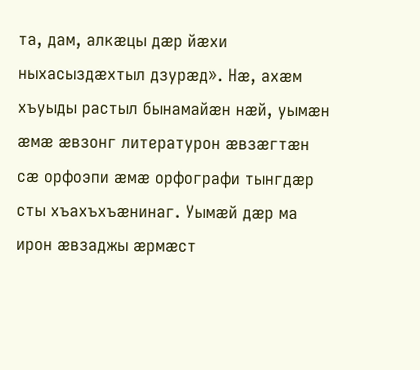та, дам, алкӕцы дӕр йӕхи ныхасыздӕхтыл дзурӕд». Нӕ, ахӕм хъуыды растыл бынамайӕн нӕй, уымӕн ӕмӕ ӕвзонг литературон ӕвзӕгтӕн сӕ орфоэпи ӕмӕ орфографи тынгдӕр сты хъахъхъӕнинаг. Уымӕй дӕр ма ирон ӕвзаджы ӕрмӕст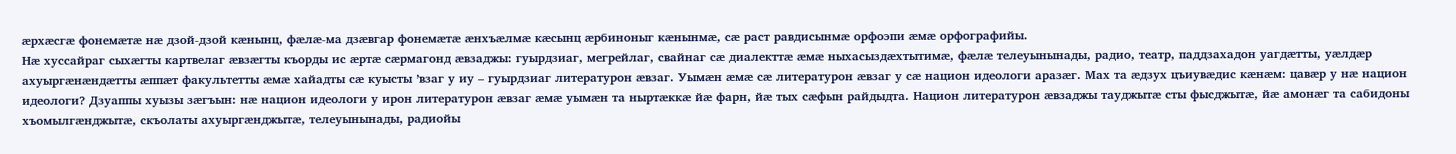ӕрхӕсгӕ фонемӕтӕ нӕ дзой-дзой кӕнынц, фӕлӕ-ма дзӕвгар фонемӕтӕ ӕнхъӕлмӕ кӕсынц ӕрбиноныг кӕнынмӕ, сӕ раст равдисынмӕ орфоэпи ӕмӕ орфографийы.
Нӕ хуссайраг сыхӕгты картвелаг ӕвзӕгты къорды ис ӕртӕ сӕрмагонд ӕвзаджы: гуырдзиаг, мегрейлаг, свайнаг сӕ диалекттӕ ӕмӕ ныхасыздӕхтытимӕ, фӕлӕ телеуынынады, радио, театр, паддзахадон уагдӕтты, уӕлдӕр ахуыргӕнӕндӕтты ӕппӕт факультетты ӕмӕ хайадты сӕ куысты ’взаг у иу – гуырдзиаг литературон ӕвзаг. Уымӕн ӕмӕ сӕ литературон ӕвзаг у сӕ национ идеологи аразӕг. Мах та ӕдзух цъиувӕдис кӕнӕм: цавӕр у нӕ национ идеологи? Дзуаппы хуызы зӕгъын: нӕ национ идеологи у ирон литературон ӕвзаг ӕмӕ уымӕн та ныртӕккӕ йӕ фарн, йӕ тых сӕфын райдыдта. Национ литературон ӕвзаджы тауджытӕ сты фысджытӕ, йӕ амонӕг та сабидоны хъомылгӕнджытӕ, скъолаты ахуыргӕнджытӕ, телеуынынады, радиойы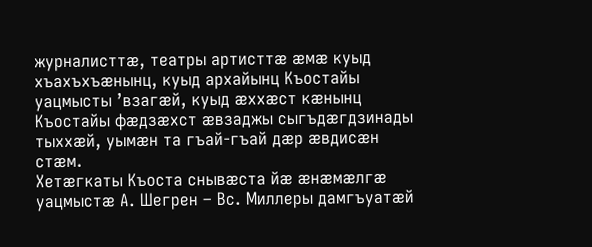журналисттӕ, театры артисттӕ ӕмӕ куыд хъахъхъӕнынц, куыд архайынц Къостайы уацмысты ’взагӕй, куыд ӕххӕст кӕнынц Къостайы фӕдзӕхст ӕвзаджы сыгъдӕгдзинады тыххӕй, уымӕн та гъай-гъай дӕр ӕвдисӕн стӕм.
Хетӕгкаты Къоста снывӕста йӕ ӕнӕмӕлгӕ уацмыстӕ А. Шегрен – Вс. Миллеры дамгъуатӕй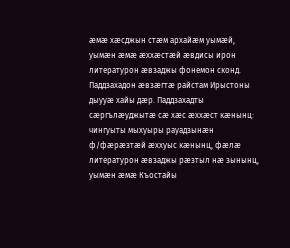ӕмӕ хӕсджын стӕм архайӕм уымӕй, уымӕн ӕмӕ ӕххӕстӕй ӕвдисы ирон литературон ӕвзаджы фонемон сконд.
Паддзахадон ӕвзӕгтӕ райстам Ирыстоны дыууӕ хайы дӕр. Паддзахадты сӕргълӕуджытӕ сӕ хӕс ӕххӕст кӕнынц: чингуыты мыхуыры рауадзынӕн ф/фӕрӕзтӕй ӕххуыс кӕнынц, фӕлӕ литературон ӕвзаджы рӕзтыл нӕ зынынц, уымӕн ӕмӕ Къостайы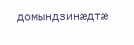домындзинӕдтӕ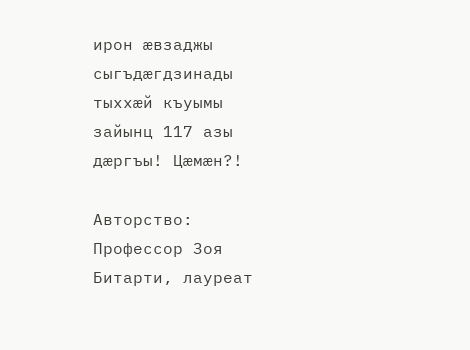ирон ӕвзаджы сыгъдӕгдзинады тыххӕй къуымы зайынц 117 азы дӕргъы! Цӕмӕн?!

Авторство:
Профессор Зоя Битарти, лауреат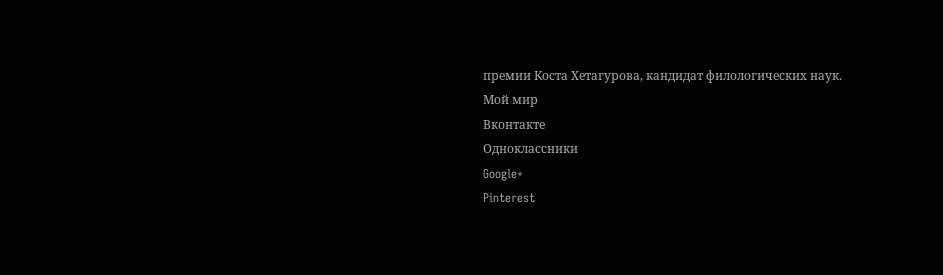премии Коста Хетагурова, кандидат филологических наук.
Мой мир
Вконтакте
Одноклассники
Google+
Pinterest